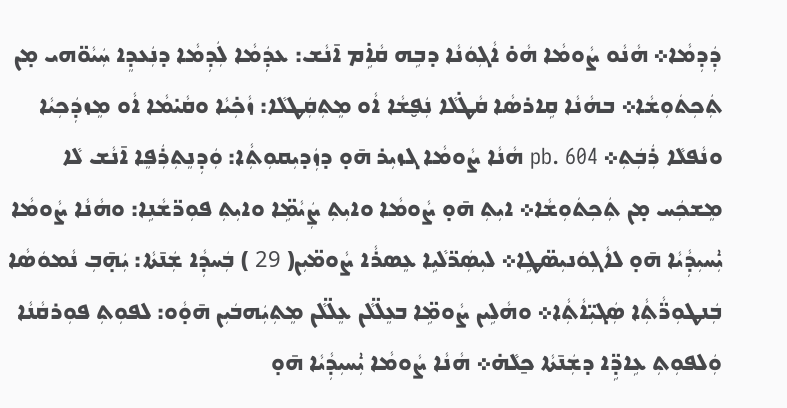ܕܲܕܼܡܵܐ܀ ܗܵܢܵܘ ܨܵܘܡܵܐ ܗܵܘ̇ ܐܵܓܼܘܿܢܵܐ ܕܒܹܗ ܩܵܐܹ̇ܡ ܐ̄ܢܵܫ: ܥܕܲܡܵܐ ܠܲܕܼܡܵܐ ܕܢܲܥܕܸܐ ܚܲܝܵܘ̈ܗܝ ܡ̣ܢ ܬܲܟܼܬܿܘܼܫܵܐ܀ ܒܗܵܢܵܐ ܩܹܐܪܣܵܐ ܩܵܛ̇ܠܵܐ ܢܲܦ̮ܫܵܐ ܐܵܘ ܡܸܬܼܩܲܛܠܵܐ: ܙܵܟܼ̇ܝܵܐ ܘܩܵܝ̇ܡܵܐ ܐܵܘ ܡܸܙܕܲܟܼܝܵܐ ܘܢܵܦܠܵܐ ܪܲܒܲܬܼ܀ pb. 604 ܗܵܢܵܐ ܨܵܘܡܵܐ ܓܙܝܼܪ ܗ̄ܘ̣ ܕܙܲܕܝܼܩܘܼܬܼܵܐ: ܘܲܕܼܢܸܬܼܪܲܦܸܐ ܐ̄ܢܵܫ ܠܵܐ ܡܸܫܟܲܚ ܡ̣ܢ ܬܲܟܼܬܿܘܼܫܵܐ܀ ܐܝܼܬܼ ܗ̄ܘ̣ ܨܵܘܡܵܐ ܘܐܝܼܬܼ ܨܲܝܵܡܹ̈ܐ ܘܐܝܼܬܼ ܦܘܼܖ̈ܫܵܢܹܐ: ܘܗܵܢܵܐ ܨܵܘܡܵܐ ܝܑܼܚܝܼܕܼܵܝܵܐ ܗ̄ܘ̣ ܠܐܵܓܼܘܿܢܝܼܣ̈ܛܹܐ܀ ܠܝܼܣܲܖ̈ܠܵܝܹܐ ܥܸܣܪܵܐ ܨܵܘܡ̈ܝܼܢ( 29 ) ܒܲܚܕܼܵܐ ܫܲܢ̄ܬܵܐ: ܝܲܗ̣̄ܒܼ ܢܵܡܘܿܣܵܐ ܒܲܢܛܘܼܖ̈ܵܬܼܵܐ ܣܲܓܝܼ̈ܐܵܬܼܵܐ܀ ܘܗܵܠܹܝܢ ܨܵܘܡܹ̈ܐ ܒܥܸܠ̈ܠܵܢ ܥܸܠ̈ܠܵܢ ܡܸܬܼܝܲܗܒܿܝܼܢ ܗ̄ܘ̣ܵܘ: ܠܦܘܼܬܼ ܦܘܼܪܩܵܢܵܐ ܘܲܠܦܘܼܬܼ ܥܹܐܕܹ̈ܐ ܕܫܲܢ̄ܬܵܐ ܟ̱ܠܵܗ̇܀ ܗܵܢܵܐ ܨܵܘܡܵܐ ܝܑܼܚܝܼܕܼܵܝܵܐ ܗ̄ܘ̣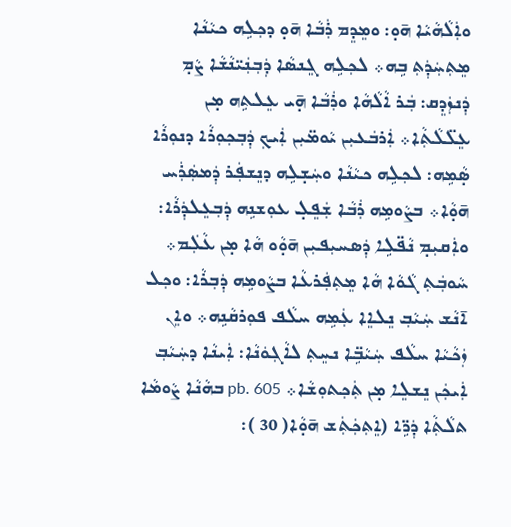ܘܐܲܠܵܗܵܝܵܐ ܗ̄ܘ̣: ܘܡܸܕܸܡ ܪܲܒܵܐ ܗ̄ܘ̣ ܕܟܼܠܹܗ ܟܝܵܢܵܐ ܡܸܬܼܚܲܕܲܬܼ ܒܹܗ܀ ܠܟܼܠܹܗ ܓܸܢܣܵܐ ܕܲܒܼܢܲܝ̈ܢܵܫܵܐ ܨܵܡ̣ ܕܲܢܙܲܕܸܩ: ܒܲܪ ܐܵܠܵܗܵܐ ܘܪܲܒܵܐ ܗ̣̄ܝ ܥܸܠܬܹܗ ܡ̣ܢ ܥܸܠ̈ܠܵܬܼܵܐ܀ ܐܲܪܒܿܥܝܼܢ ܝܵܘܡ̈ܝܼܢ ܐܲܝܟܼ ܕܲܒܼܟܼܘܼܪܵܐ ܕܢܘܼܪܵܐ ܣ̣ܵܡܹܗ: ܠܟܼܠܹܗ ܟܝܵܢܵܐ ܘܚܲܫ̣ܠܹܗ ܕܢܸܫܦܲܪ ܕܲܡܣܲܪܲܚ ܗ̄ܘ̣ܵܐ܀ ܒܨܵܘܡܹܗ ܪܲܒܵܐ ܫܲܦܸܠ̣ ܥܘܼܫܢܹܗ ܕܲܒܼܥܸܠܕܲܪܵܐ: ܘܐܲܩܝܼܡ̣ ܢܵܦ̈ܠܹܐ ܕܲܣܚܝܼܦܝܼܢ ܗ̄ܘ̣ܵܘ ܗܵܐ ܡ̣ܢ ܥܵܠܲܡ܀ ܚܵܘܒܲܬܼ ܓܵܘܵܐ ܗܵܐ ܡܸܬܼܦܲܪܥܵܐ ܒܨܵܘܡܹܗ ܕܲܒܼܪܵܐ: ܘܟܼܠ ܐ̄ܢܵܫ ܚܲܝܵܒܼ ܢܸܠܐܸܐ ܥܲܡܹܗ ܚܠܵܦ ܦܘܼܪܩܵܢܹܗ܀ ܘܐܸܢ ܙܲܟܵܝܵܐ ܚܠܵܦ ܚܲܝܵܒܹ̈ܐ ܢܚܸܬܼ ܠܐܵܓܼܘܿܢܵܐ: ܐܲܝܢܵܐ ܕܚܲܝܵܒܼ ܐܲܝܟܲܢ ܢܸܫܠܸܐ ܡ̣ܢ ܬܲܟܼܬܘܼܫܵܐ܀ pb. 605 ܒܗܵܢܵܐ ܨܵܘܡܵܐ ܬܠܵܬܼܵܐ ܕܲܖܹ̈ܐ (ܐܸܬܼܟܲܬܲܫ ܗ̄ܘ̣ܵܐ( 30 ):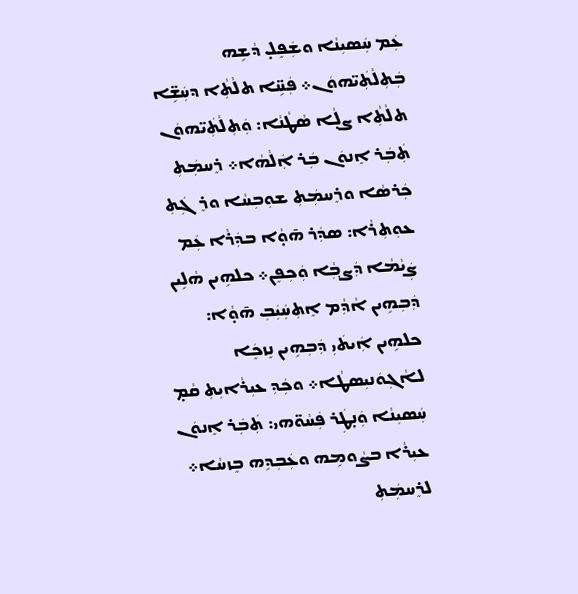ܥܲܡ ܚܲܣܝܼܢܵܐ ܘܫܲܦܸܠ̣ ܕܵܫܹܗ ܒܲܬܼܠܵܬܲܝ̈ܗܘܿܢ܀ ܦܲܚܹ̈ܐ ܬܠܵܬܼܵܐ ܕܚܲܫܹ̈ܐ ܬܠܵܬܼܵܐ ܨܠ̣ܵܐ ܣܵܛܵܢܵܐ: ܘܲܬܼܠܵܬܲܝ̈ܗܘܿܢ ܬܲܒܲܪ ܐܸܢܘܿܢ ܒܲܪ ܐܲܠܵܗܵܐ܀ ܪܸܚܡܲܬܼ ܟܲܪܣܵܐ ܘܪܸܚܡܲܬܼ ܫܘܼܒܼܚܵܐ ܘܪܸܓܲܬܼ ܥܘܼܬܼܪܵܐ: ܣܕܲܪ ܗ̄ܘ̣ܵܐ ܒܕܲܪܵܐ ܥܲܡ ܨܲܝܵܡܵܐ ܕܲܨܒ݂ܼܵܐ ܘܲܟܼܦܸܢ܀ ܟܠܗܹܝܢ ܗܵܠܹܝܢ ܕܲܒܼܗܹܝܢ ܐܵܕܼܵܡ ܐܸܬܼܚܲܝܲܒܼ ܗ̄ܘ̣ܵܐ: ܟܠܗܹܝܢ ܐܲܝܬܿܝܼ ܕܲܒܼܗܹܝܢ ܢܸܙܟܸܿܐ ܠܐܵܓܼܘܿܢܝܼܣܛܵܐ܀ ܘܟܲܕܼ ܥܝܼܪܵܐܝܼܬܼ ܩܵܡ̣ ܚܲܣܝܼܢܵܐ ܘܲܢ̣ܛܲܪ ܦܲܚܵܘ̈ܗܝ: ܬܲܒܲܪ ܐܸܢܘܿܢ ܥܝܼܪܵܐ ܒܨܵܘܡܹܗ ܘܥܲܒܼܕܹܗ ܒܸܙܚܵܐ܀ ܠܪܸܚܡܲܬܼ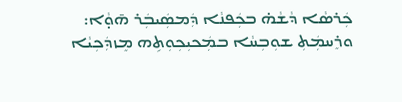ܟܲܪܣܵܐ ܕܵܫܵܗ̇ ܒܟܲܦܢܵܐ ܕܲܡܣܲܝܒܲܪ ܗ̄ܘ̣ܵܐ: ܘܪܸܚܡܲܬܼ ܫܘܼܒܼܚܵܐ ܒܡܲܟܝܼܟܼܘܼܬܹܗ ܡܸܙܕܲܟܼܝܵܐ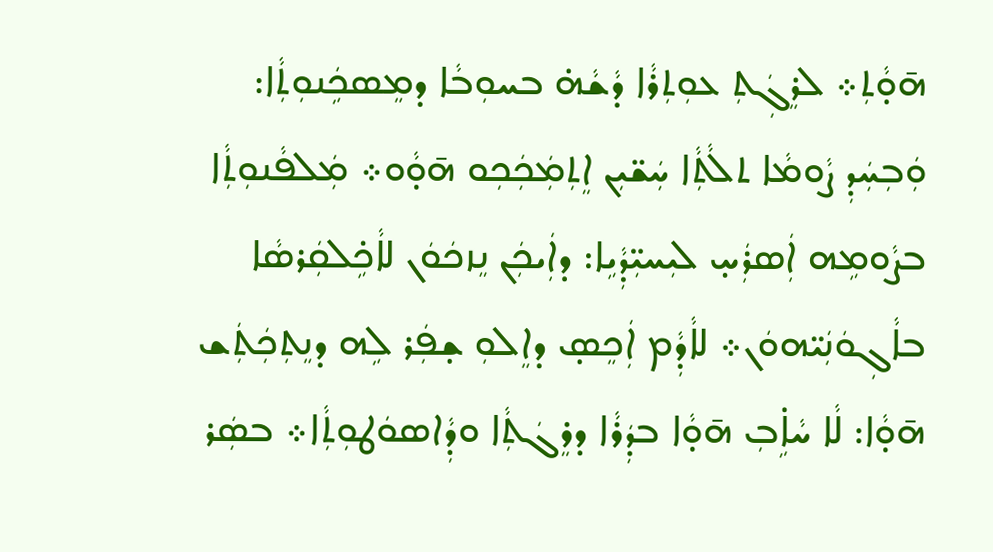ܗ̄ܘ̣ܵܬܼ܀ ܠܪܸܓܲܬܼ ܥܘܼܬܼܪܵܐ ܕܵܫܵܗ̇ ܒܚܘܼܒܵܐ ܕܡܸܣܟܹܿܢܘܼܬܼܵܐ: ܘܲܒܼܚܲܕܼ ܨܵܘܡܵܐ ܬܠܵܬܼܵܐ ܚܲܫ̈ܝܼܢ ܐܸܬܼܡܲܟܲܟܼܘ ܗ̄ܘ̣ܵܘ܀ ܡܲܠܦܵܢܘܼܬܼܵܐ ܒܨܵܘܡܹܗ ܐܲܣܪܲܚ̣ ܠܝܼܚܝܼ̈ܕܼܵܝܹܐ: ܕܐܲܝܟܲܢ ܢܸܙܟܿܘܿܢ ܠܐܵܟܹ̇ܠܩܲܪܣܵܐ ܒܐܵܓܼܘܿܢܲܝ̈ܗܘܿܢ܀ ܠܐܵܕܼܵܡ ܐܲܟܸܣ̣ ܕܐܸܠܘܼ ܫ̣ܦܲܪ ܠܹܗ ܕܢܸܬܼܟܲܬܲܫ ܗ̄ܘ̣ܵܐ: ܠܵܐ ܚܵܐܹ̇ܒܼ ܗ̄ܘ̣ܵܐ ܒܕܲܪܵܐ ܕܪܸܓܿܬܼܵܐ ܘܕܼܵܐܣܘܿܛܘܼܬܼܵܐ܀ ܒܣܲܪ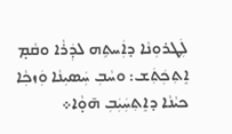ܠܲܛܪܘܼܢܵܐ ܕܐܲܚܬܹܗ ܠܕܲܪܵܐ ܘܩܵܡ̣ ܐܸܬܼܟܲܬܲܫ: ܘܚܵܒܼ ܚܲܣܝܼܢܵܐ ܘܲܙܟܼܵܐ ܟܝܵܢܵܐ ܕܐܸܬܼܚܲܝܲܒܼ ܗ̄ܘ̣ܵܐ܀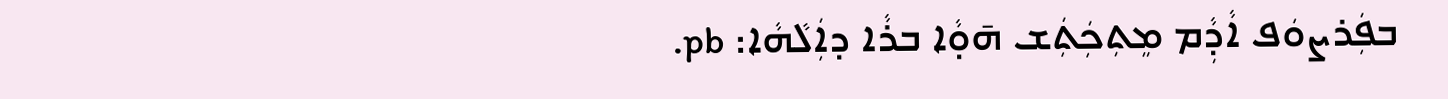ܒܦܲܪܨܘܿܦ ܐܵܕܼܵܡ ܡܸܬܼܟܲܬܲܫ ܗ̄ܘ̣ܵܐ ܒܪܵܐ ܕܐܲܠܵܗܵܐ: pb.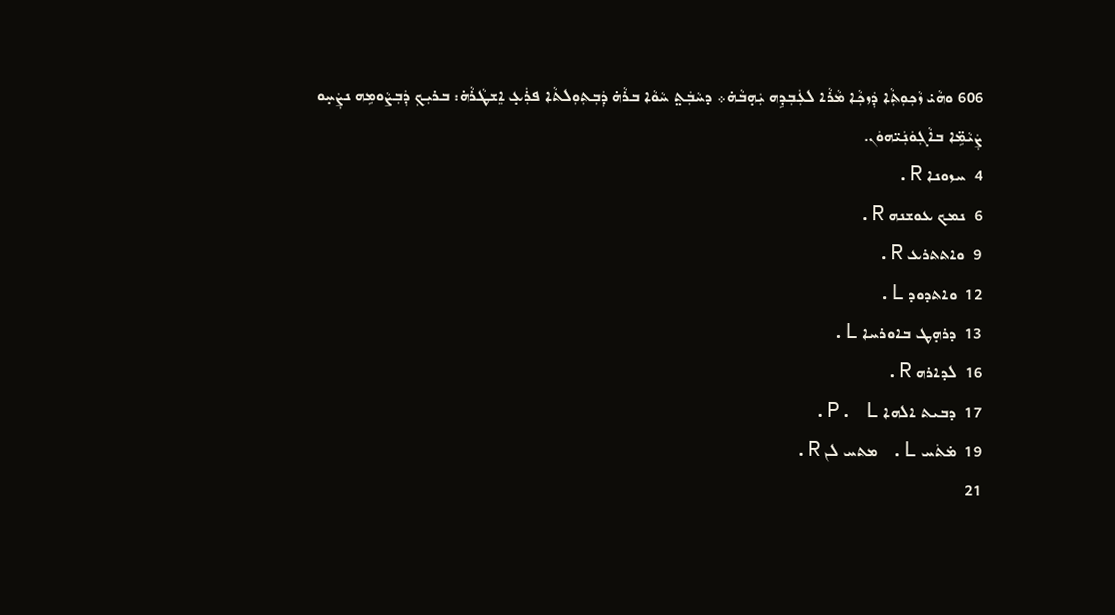606 ܘܗܵܝ̇ ܙܵܟܼܘܼܬܼܵܐ ܕܲܙܟܼܵܐ ܡܵܪܵܐ ܠܥܲܒܼܕܹܗ ܝܲܗ̣ܒܵܗ̇܀ ܕܚܵܒܲܬ̤ ܚܵܘܵܐ ܒܪܵܗ̇ ܕܲܒܼܬܼܘܼܠܬܵܐ ܦܪܲܥ̣ ܐܸܫܛܵܪܵܗ̇: ܒܪܝܼܟܼ ܕܲܒܼܨܵܘܡܹܗ ܢܨܲܚ̣ܘ ܨܲܝܵܡܹ̈ܐ ܒܐܵܓܼܘܿܢܲܝ̈ܗܘܿܢ.
4  ܚܙܘܢܐ R.
6  ܢܡܟ ܥܘܫܢܗ R.
9  ܘܐܬܬܪܥ R.
12  ܘܐܬܕܘܕ L.
13  ܕܪܗ̣ܛ ܒܐܘܪܚܐ L.
16  ܠܕܐܪܗ R.
17  ܕܒܝܬ ܐܠܗܐ P. L.
19  ܡ̇ܬܿܚ L. ܡܬܚ ܠܢ R.
21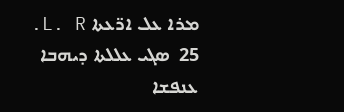ܡܪܐ ܥܠ ܐܖ̈ܥܬܐ L. R.
25  ܣܓܝ ܥܠܠܬܐ ܕܝܗܒܐ ܥܢܦܫܐ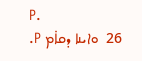P.
26  ܘܐܝܢܐ ܕܩܐ̇ܡ P.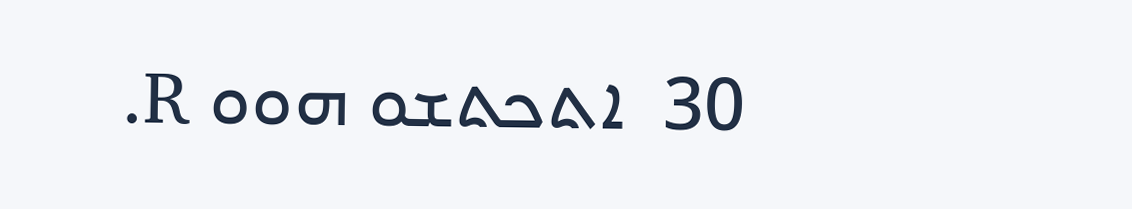30  ܐܬܟܬܫܘ ܗܘܘ R.